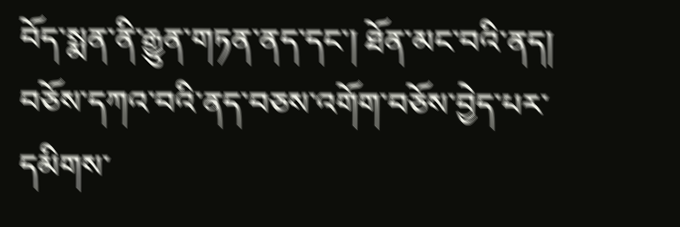བོད་སྨན་ནི་རྒྱུན་གཏན་ནད་དང་། ཐོན་མང་བའི་ནད། བཅོས་དཀའ་བའི་ནད་བཅས་འགོག་བཅོས་བྱེད་པར་དམིགས་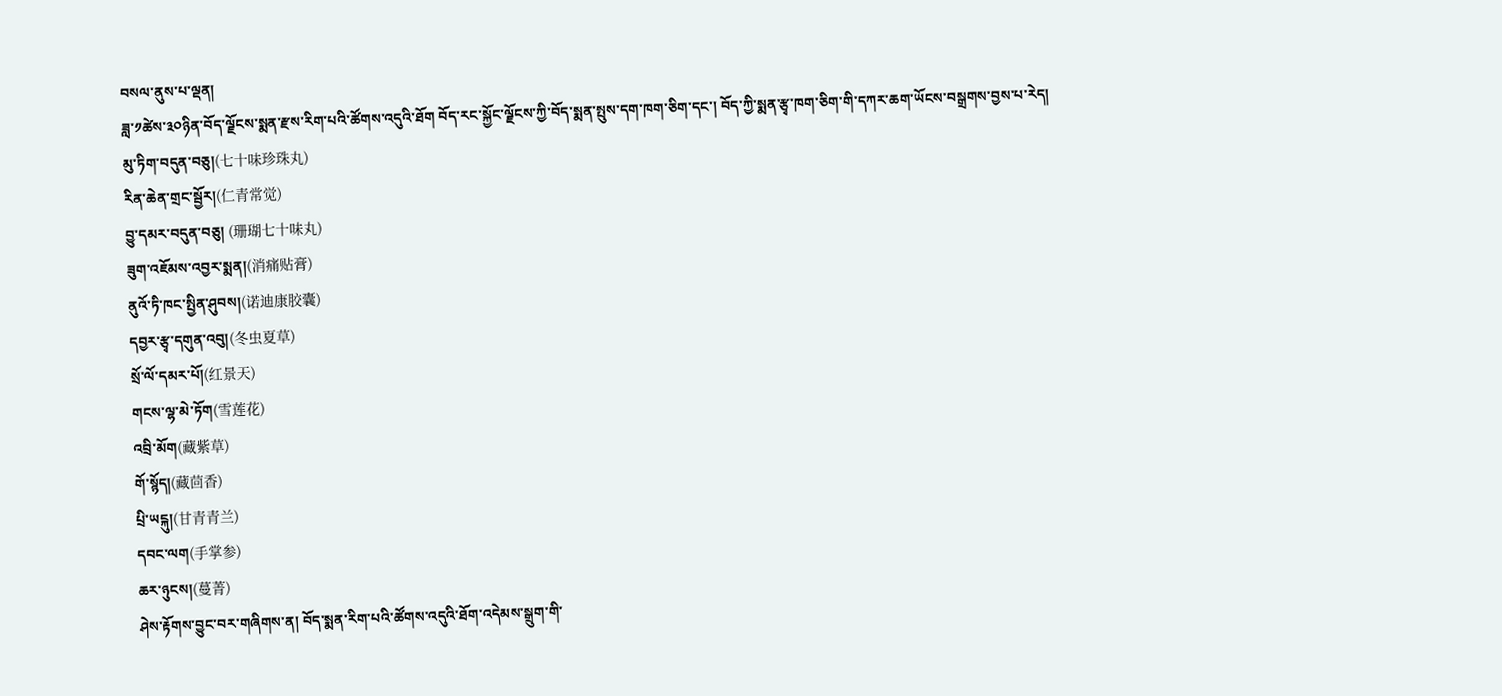བསལ་ནུས་པ་ལྡན།
ཟླ་༡ཚེས་༣༠ཉིན་བོད་ལྗོངས་སྨན་རྫས་རིག་པའི་ཚོགས་འདུའི་ཐོག བོད་རང་སྐྱོང་ལྗོངས་ཀྱི་བོད་སྨན་སྤུས་དག་ཁག་ཅིག་དང་། བོད་ཀྱི་སྨན་རྩྭ་ཁག་ཅིག་གི་དཀར་ཆག་ཡོངས་བསྒྲགས་བྱས་པ་རེད།
མུ་ཏིག་བདུན་བཅུ།(七十味珍珠丸)
རིན་ཆེན་གྲང་སྦྱོར།(仁青常觉)
བྱུ་དམར་བདུན་བཅུ། (珊瑚七十味丸)
ཟུག་འཇོམས་འབྱར་སྨན།(消痛贴膏)
ནུའོ་ཏི་ཁང་སྤྱིན་ཤུབས།(诺迪康胶囊)
དབྱར་རྩྭ་དགུན་འབུ།(冬虫夏草)
སྲོ་ལོ་དམར་པོ།(红景天)
གངས་ལྷ་མེ་ཏོག(雪莲花)
འབྲི་མོག(藏紫草)
གོ་སྙོད།(藏茴香)
པྲི་ཡངྐུ།(甘青青兰)
དབང་ལག(手掌参)
ཆར་ཉུངས།(蔓菁)
ཤེས་རྟོགས་བྱུང་བར་གཞིགས་ན། བོད་སྨན་རིག་པའི་ཚོགས་འདུའི་ཐོག་འདེམས་སྒྲུག་གི་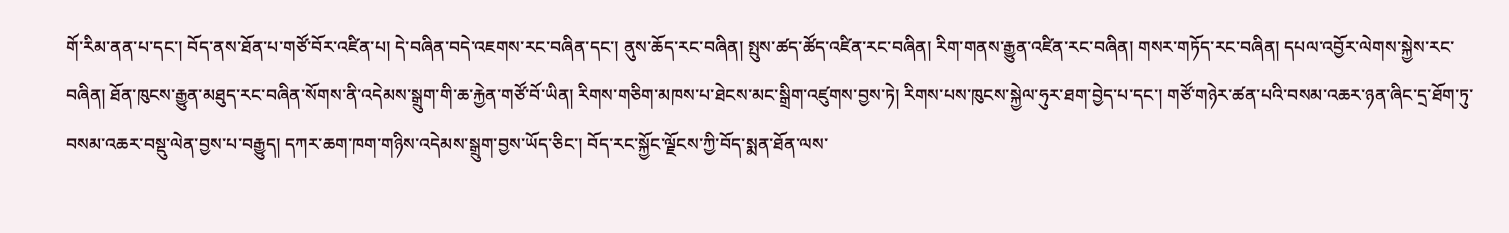གོ་རིམ་ནན་པ་དང་། བོད་ནས་ཐོན་པ་གཙོ་བོར་འཛིན་པ། དེ་བཞིན་བདེ་འཇགས་རང་བཞིན་དང་། ནུས་ཆོད་རང་བཞིན། སྤུས་ཚད་ཚོད་འཛིན་རང་བཞིན། རིག་གནས་རྒྱུན་འཛིན་རང་བཞིན། གསར་གཏོད་རང་བཞིན། དཔལ་འབྱོར་ལེགས་སྐྱེས་རང་བཞིན། ཐོན་ཁུངས་རྒྱུན་མཐུད་རང་བཞིན་སོགས་ནི་འདེམས་སྒྲུག་གི་ཆ་རྐྱེན་གཙོ་བོ་ཡིན། རིགས་གཅིག་མཁས་པ་ཐེངས་མང་སྒྲིག་འཛུགས་བྱས་ཏེ། རིགས་པས་ཁུངས་སྐྱེལ་ཧུར་ཐག་བྱེད་པ་དང་། གཙོ་གཉེར་ཚན་པའི་བསམ་འཆར་ཉན་ཞིང་དྲ་ཐོག་ཏུ་བསམ་འཆར་བསྡུ་ལེན་བྱས་པ་བརྒྱུད། དཀར་ཆག་ཁག་གཉིས་འདེམས་སྒྲུག་བྱས་ཡོད་ཅིང་། བོད་རང་སྐྱོང་ལྗོངས་ཀྱི་བོད་སྨན་ཐོན་ལས་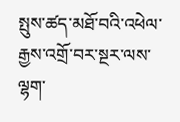སྤུས་ཚད་མཐོ་བའི་འཕེལ་རྒྱས་འགྲོ་བར་སྔར་ལས་ལྷག་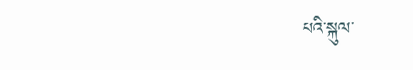པའི་སྐུལ་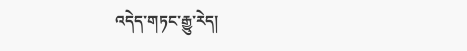འདེད་གཏང་རྒྱུ་རེད།